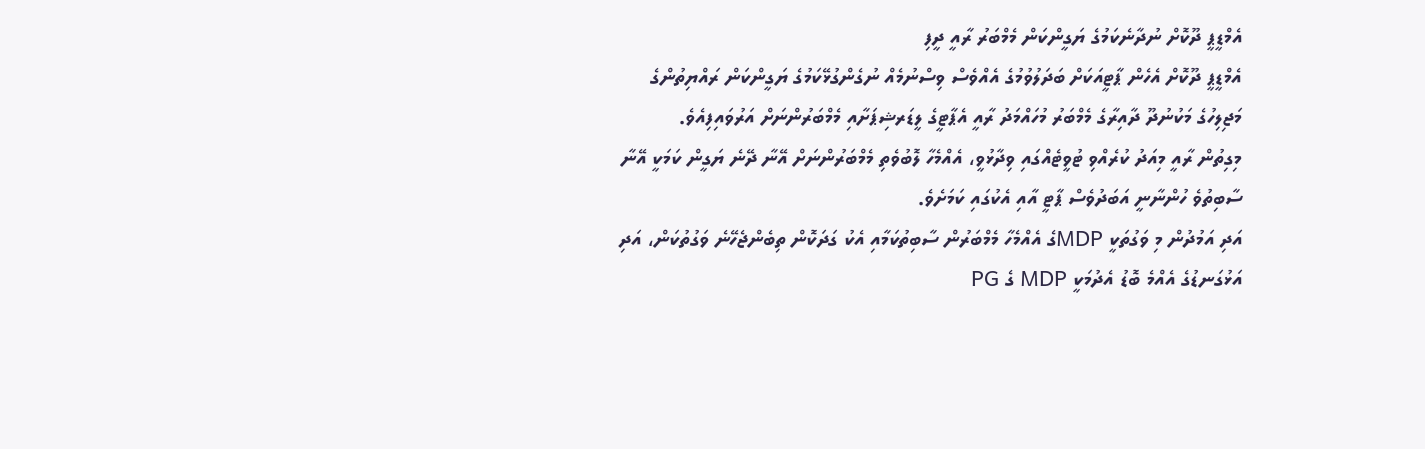އެމްޑީޕީ ދޫކޮށް ނުދާނެކަމުގެ ޔަގީންކަން މެމްބަރު ރާއީ ދީފި
އެމްޑީޕީ ދޫކޮށް އެހެން ޕާޓީއަކަށް ބަދަލުވުމުގެ އެއްވެސް ވިސްނުމެއް ނުގެންގުޅޭކަމުގެ ޔަގީންކަން ރައްޔިތުންގެ މަޖިލިހުގެ މަކުނުދޫ ދާއިރާގެ މެމްބަރު މުހައްމަދު ރާއީ އެޕާޓީގެ ލީޑަރޝިޕަށާއި މެމްބަރުންނަށް އަރުވައިފިއެވެ.
މިގިތުން ރާއީ މިއަދު ކުރެއްވި ޓުވީޓެއްގައި ވިދާޅުވީ، އެއްމެހާ ލޮބުވެތި މެމްބަރުންނަށް އޭނާ ދޭނެ ޔަގީން ކަމަކީ އޭނާ ސާބިތުވެ ހުންނާނީ އަބަދުވެސް ޕާޓީ އާއި އެކުގައި ކަމަށެވެ.
އަދި އަމުދުން މި ވަގުތަކީ MDPގެ އެއްމެހާ މެމްބަރުން ސާބިތުކަމާއި އެކު ގަދަކޮން ތިބެންޖެހޭނެ ވަގުތުކަން، އަދި އަޅުގަނޑުގެ އެއްމެ ބޮޑު އެދުމަކީ MDP ގެ PG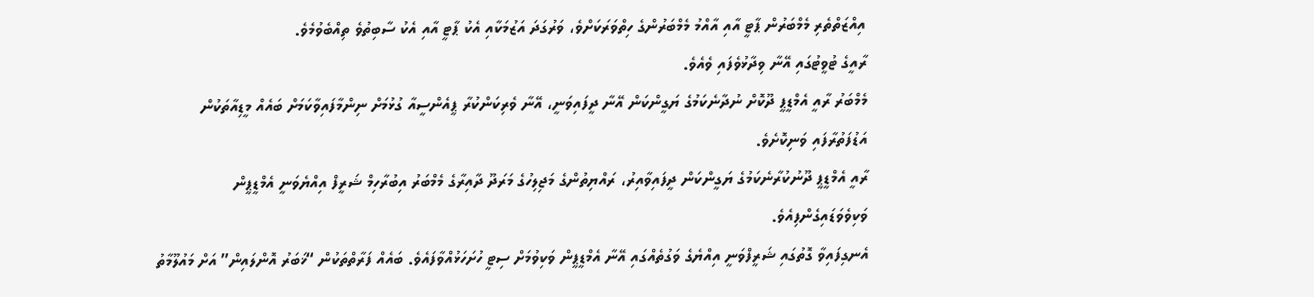އިއްޒަތްތެރި މެމްބަރުން ޕާޓީ އާއި އާއްމު މެމްބަރުންގެ ހިތްވަރަކަށްވެ، ވަރުގަދަ އަޒުމަކާއި އެކު ޕާޓީ އާއި އެކު ސާބިތުވެ ތިއްބެވުމެވެ.
ރާއީގެ ޓުވީޓުގައި އޭނާ ވިދާޅުވެފައި ވެއެވެ.
މެމްބަރު ރާއީ އެމްޑީޕީ ދޫކޮށް ނުދާނެކަމުގެ ޔަގީންކަން އޭނާ ދީފައިވަނީ، އޭނާ ވެރިކަންކުރާ ޕީއެންސީއާ ގުޅުމަށް ނިންމާފައިވާކަމަށް ބައެއް މީޑިއާތަކުން އަޑުފަތުރާފައި ވަނިކޮށެވެ.
ރާއީ އެމްޑީޕީ ދޫނުކުރާނެކަމުގެ ޔަގީންކަން ދީފައިވާއިރު، ރައްޔިތުންގެ މަޖިލިހުގެ މަރަދޫ ދާއިރާގެ މެމްބަރު އިބުރާހިމް ޝަރީފް އިއްޔެވަނީ އެމްޑީޕީން ވަކިވެވަޑައިގެންފިއެވެ.
އެނގިފައިވާ ގޮތުގައި ޝަރީފްވަނީ އިއްޔެގެ ވަގުތެއްގައި އޭނާ އެމްޑީޕީން ވަކިވުމަށް ސިޓީ ހުށަހަޅުއްވާފައެވެ. ބައެއް ފަރާތްތަކުން “ޚަބަރު އޮންލައިން” އަށް މައުލޫމާތު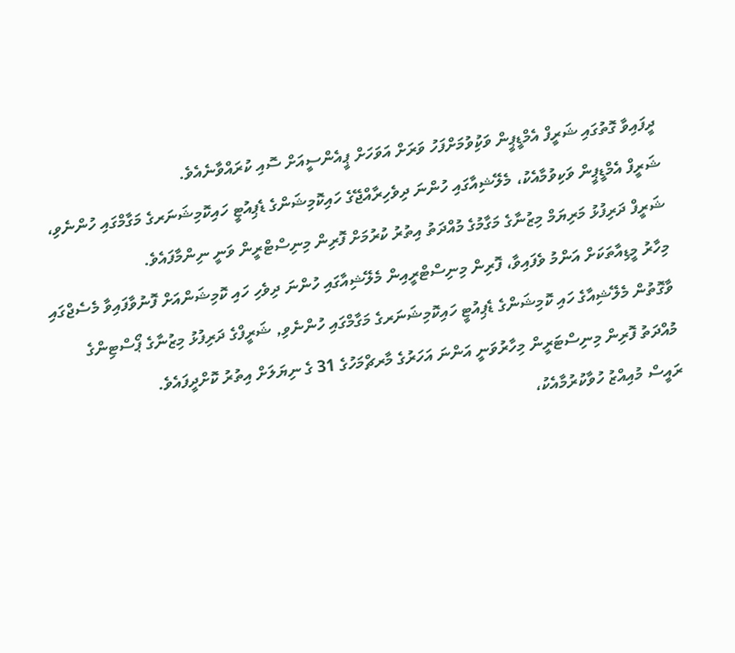ދީފައިވާ ގޮތުގައި ޝަރީފް އެމްޑީޕީން ވަކުިވުމަށްފަހު ވަރަށް އަވަހަށް ޕީއެންސީއަށް ސޮއި ކުރައްވާނެއެވެ.
ޝަރީފް އެމްޑީޕީން ވަކިވުމާއެކު، މެލޭޝިއާގައި ހުންނަ ދިވެހިރާއްޖޭގެ ހައިކޮމިޝަންގެ ޑެޕިއުޓީ ހައިކޮމިޝަނަރގެ މަގާމްގައި ހުންނެވި، ޝަރީފް ދަރިފުޅު މަރިޔަމް މިޒުނާގެ މަގާމުގެ މުއްދަތު އިތުރު ކުރުމަށް ފޮރިން މިނިސްޓްރީން ވަނީ ނިންމާފައެވެ.
މިހާރު މީޑިއާތަކަށް އަންމު ވެފައިވާ، ފޮރިން މިނިސްޓްރީއިން މެލޭޝިއާގައި ހުންނަ ދިވެހި ހައި ކޮމިޝަންއަށް ފޮނުވާފައިވާ މެސެޖްގައި ވާގޮތުން މެލޭޝިއާގެ ހައި ކޮމިޝަންގެ ޑެޕިއުޓީ ހައިކޮމިޝަނަރގެ މަގާމްގައި ހުންނެވި, ޝަރީފްގެ ދަރިފުޅު މިޒުނާގެ ޕޯސްޓިންގެ މުއްދަތު ފޮރިން މިނިސްޓަރީން މިހާރުވަނީ އަންނަ އަހަރުގެ މާރޗްމަހުގެ 31 ގެ ނިޔަލަށް އިތުރު ކޮށްދީފައެވެ.
ރައީސް މުއިއްޒު ހުވާކުރުމާއެކު،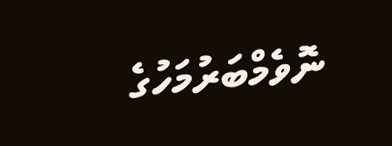ނޮވެމްބަރުމަހުގެ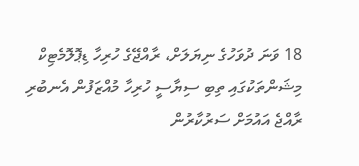18 ވަނަ ދުވަހުގެ ނިޔަލަށް، ރާއްޖޭގެ ހުރިހާ ޑިޕޮލޮމެޓިކް މިޝަންތަކުގައި ތިބި ސިޔާސީ ހުރިހާ މުއްޒަފުން އެނބުރި ރާއްޖެ އައުމަށް ސަރުކާރުން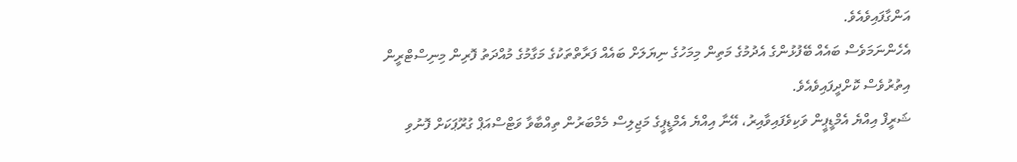އަންގާފައިވެއެވެ.
އެހެންނަމަވެސް ބައެއް ބޭފުޅުންގެ އެދުމުގެ މަތިން މިމަހުގެ ނިޔަލަށް ބައެއް ފަރާތްތަކުގެ މަގާމުގެ މުއްދަތު ފޮރިން މިނިސްޓްރީން އިތުރުވެސް ކޮށްދީފައިވެއެވެ.
ޝަރީފް އިއްޔެ އެމްޑީޕީން ވަކިވެފައިވާއިރު، އޭނާ އިއްޔެ އެމްޑީޕީގެ މަޖިލިސް މެމްބަރުން ތިއްބާވާ ވަޓްސްއަޕް ގުރޫޕަކަށް ފޮނުވި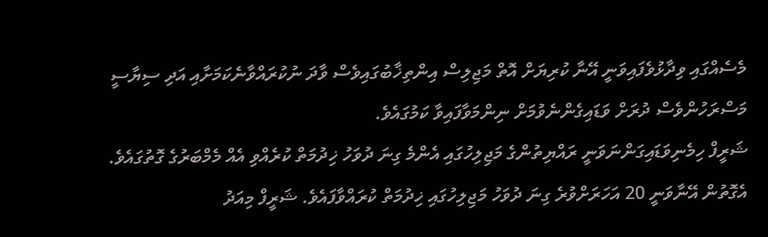މެސެއްގައި ވިދާޅުވެފައިވަނީ އޭނާ ކުރިޔަށް އޮތް މަޖިލިސް އިންތިޚާބުގައިވެސް ވާދަ ނުކުރައްވާނެކަމަށާއި އަދި ސިޔާސީ މަސްރަހުންވެސް ދުރަށް ވަޑައިގެންނެވުމަށް ނިންމަވާފައިވާ ކަމުގައެވެ.
ޝަރީފް ހިމެނިވަޑައިގަންނަވަނީ ރައްޔިތުންގެ މަޖިލިހުގައި އެންމެ ގިނަ ދުވަހު ޚިދުމަތް ކުރެއްވި އެއް މެމްބަރުގެ ގޮތުގައެވެ. އެގޮތުން އޭނާވަނީ 20 އަހަރަށްވުރެ ގިނަ ދުވަހު މަޖިލިހުގައި ޚިދުމަތް ކުރައްވާފައެވެ. ޝަރީފް މިއަދު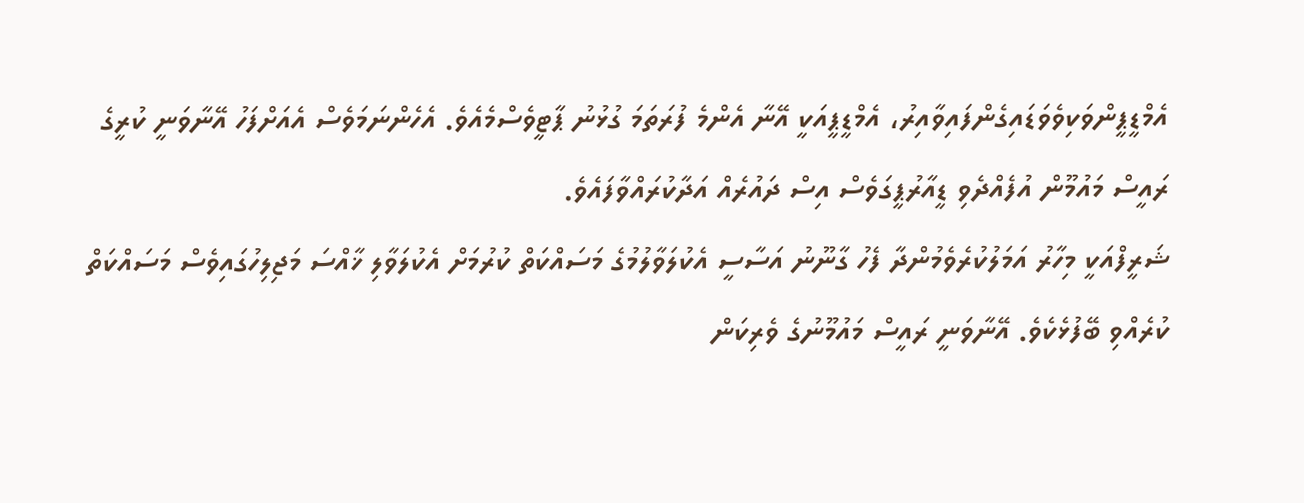އެމްޑީޕީންވަކިވެވަޑައިގެންފައިވާއިރު، އެމްޑީޕީއަކީ އޭނާ އެންމެ ފުރަތަމަ ގުޅުނު ޕާޓީވެސްމެއެވެ. އެހެންނަމަވެސް އެއަށްފަހު އޭނާވަނީ ކުރީގެ ރައީސް މައުމޫން އުފެއްދެވި ޑީއާރުޕީގަވެސް އިސް ދައުރެއް އަދާކުރައްވާފައެވެ.
ޝަރީފްއަކީ މިހާރު އަމަލުކުރެވެމުންދާ ފެހު ގާނޫނު އަސާސީ އެކުލަވާލުމުގެ މަސައްކަތް ކުރުމަށް އެކުލަވާލި ޚާއްސަ މަޖިލިހުގައިވެސް މަސައްކަތް ކުރެއްވި ބޭފުޅެކެވެ. އޭނާވަނީ ރައީސް މައުމޫނުގެ ވެރިކަން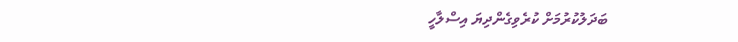ބަދަލުކުރުމަށް ކުރެވިގެންދިޔަ އިސްލާހީ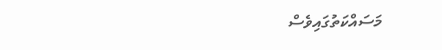މަސައްކަތުގައިވެސް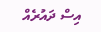އިސް ދައުރެއް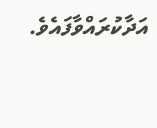އަދާކުރައްވާފައެވެ.